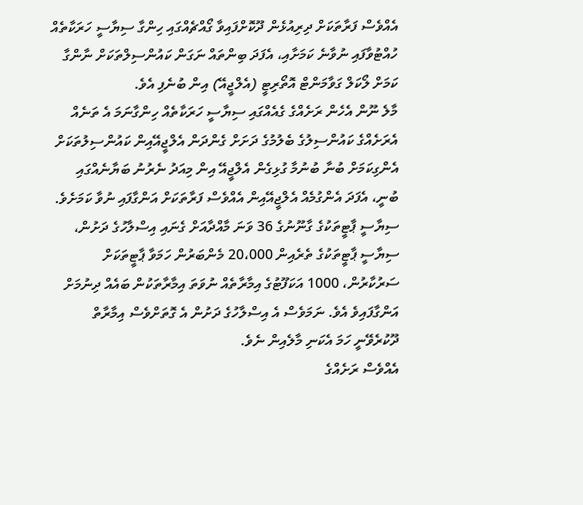އެއްވެސް ފަރާތަކަށް ދިރިއުޅެން ދޫކޮށްފައިވާ ގޯއްޗެއްގައި ހިންގާ ސިޔާސީ ހަރަކާތެއް ހުއްޓުވާފައި ނުވާނެ ކަމަށާއި، އެފަދަ ބިންތައް ނަގަން ކައުންސިލްތަކަށް ނާންގާ ކަމަށް ލޯކަލް ގަވާމަންޓް އޮތޯރިޓީ (އެލްޖީއޭ) އިން ބުނެފި އެވެ.
މާލެ ނޫން އެހެން ރަށެއްގެ ގެއެއްގައި ސިޔާސީ ހަރަކާތެއް ހިންގާނަމަ އެ ތަނެއް އެރަށެއްގެ ކައުންސިލުގެ ބެލުމުގެ ދަށަށް ގެންދަން އެލްޖީއޭއިން ކައުންސިލުތަކަށް އެންގިކަމަށް ބުނާ ބުނުމާ ގުޅިގެން އެލްޖީއޭ އިން މިއަދު ނެރުނު ބަޔާނެއްގައި ބުނީ، އެފަދަ އެންގުމެއް އެލްޖީއޭއިން އެއްވެސް ފަރާތަކަށް އަންގާފައި ނުވާ ކަމަށެވެ.
ސިޔާސީ ޕާޓީތަކުގެ ގާނޫނުގެ 36 ވަނަ މާއްދާއަށް ގެނައި އިސްލާހުގެ ދަށުން، ސިޔާސީ ޕާޓީތަކުގެ ތެރެއިން 20،000 މެންބަރުން ހަމަވާ ޕާޓީތަކަށް ސަރުކާރުން، 1000 އަކަފޫޓުގެ އިމާރާތެއް ނުވަތަ އިމާރާތަކުން ބައެއް ދިނުމަށް އަންގާފައިވެ އެވެ. ނަމަވެސް އެ އިސްލާހުގެ ދަށުން އެ ގޮތަށްވެސް އިމާރާތް ދޫކުރެވޭނީ ހަމަ އެކަނި މާލެއިން ނެވެ.
އެއްވެސް ރަށެއްގެ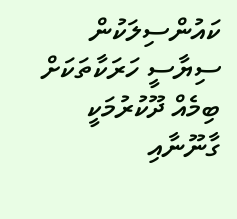ކައުންސިލަކުން ސިޔާސީ ހަރަކާތަކަށް ބިމެއް ދޫކުރުމަކީ ގާނޫނާއި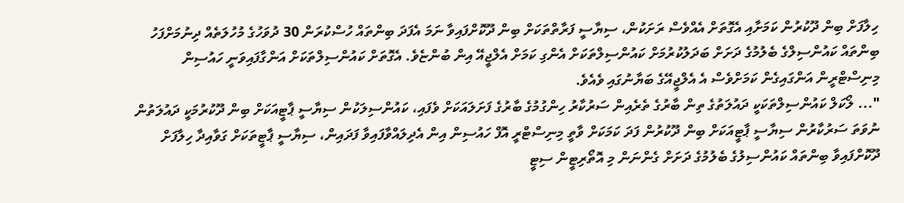ހިލާފަށް ބިން ދޫކުރުން ކަމަށާއި އެގޮތަށް އެއްވެސް ރަށަކުން، ސިޔާސީ ފަރާތްތަކަށް ބިން ދޫކޮށްފައިވާ ނަމަ އެފަދަ ބިންތައް ހުސްކުރަން 30 ދުވަހުގެ މުހުލަތެއް ދިނުމަށްފަހު ބިންތައް ކައުންސިލްގެ ބެލުމުގެ ދަށަށް ބަދަލުކުރުމަށް ކައުންސިލްތަކަށް އެންގި ކަމަށް އެލްޖީއޭ އިން ބުންޏެވެ. އެގޮތަށް ކައުންސިލްތަކަށް އަންގާފައިވަނީ ހައުސިން މިނިސްޓްރީން އަންގައިގެން ކަމަށްވެސް އެ އެލްޖީއޭގެ ބަޔާނުގައި ވެއެވެ.
"... ލޯކަލް ކައުންސިލްތަކަކީ ދައުލަތުގެ ތިން ބާރުގެ ތެރެއިން ސަރުކާރު ހިންގުމުގެ ބާރުގެ ފަށަލައަކަށް ވެފައި، ކައުންސިލަކުން ސިޔާސީ ޕާޓީއަކަށް ބިން ދޫކުރުމަކީ ދައުލަތުން ނުވަތަ ސަރުކާރުން ސިޔާސީ ޕާޓީއަކަށް ބިން ދޫކުރުން ފަދަ ކަމަކަށް ވާތީ މިނިސްޓްރީ އޮފް ހައުސިން އިން އެދިލައްވާފައިވާ ފަދައިން، ސިޔާސީ ޕާޓީތަކަށް ގަވާއިދާ ހިލާފަށް ދޫކޮށްފައިވާ ބިންތައް ކައުންސިލުގެ ބެލުމުގެ ދަށަށް ގެންނަން މި އޮތޯރިޓީން ސިޓީ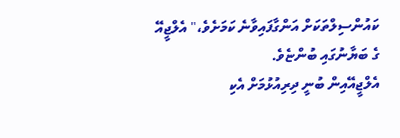ކައުންސިލްތަކަށް އަންގާފައިވާނެ ކަމަށެވެ،" އެލްޖީއޭ ގެ ބަޔާނުގައި ބުންޏެވެ.
އެލްޖީއޭއިން ބުނީ ދިރިއުޅުމަށް އެކި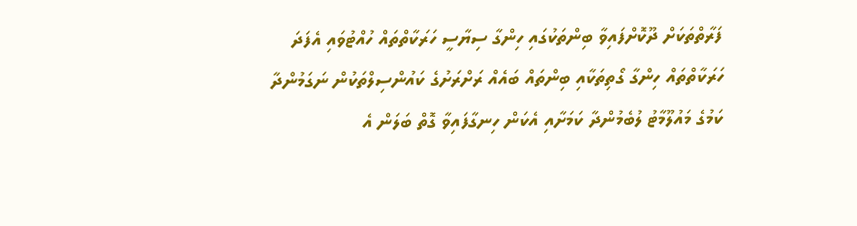ފަރާތްތަކަށް ދޫކޮށްފައިވާ ބިންތަކުގައި ހިންގާ ސިޔާސީ ހަރަކާތްތައް ހުއްޓުވައި އެފަދަ ހަރަކާތްތައް ހިންގާ ގޯތިތަކާއި ބިންތައް ބައެއް ރަށްރަށުގެ ކައުންސިލްތަކުން ނަގަމުންދާ ކަމުގެ މައުލޫމާޓު ލުބެމުންދާ ކަމަށާއި އެކަން ހިނގާފައިވާ ގޮތް ބަލަން އެ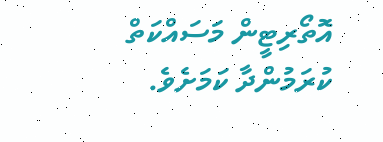އޮތޯރިޓީން މަސައްކަތް ކުރަމުންދާ ކަމަށެވެ.